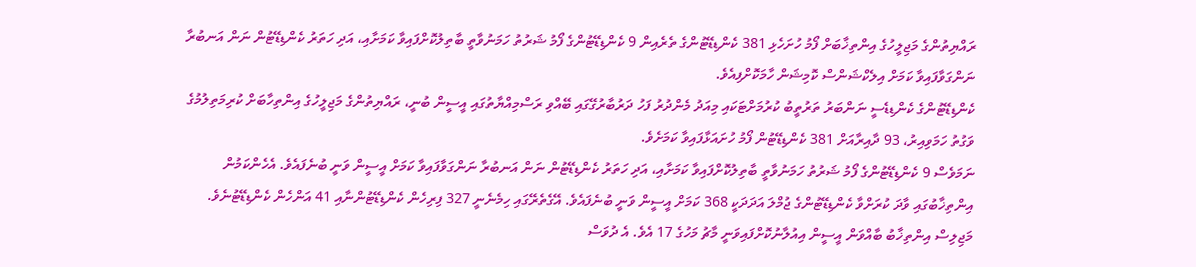ރައްޔިތުންގެ މަޖިލީހުގެ އިންތިޚާބަށް ފޯމު ހުށަހެޅި 381 ކެންޑިޑޭޓުންގެ ތެރެއިން 9 ކެންޑިޑޭޓުންގެ ފޯމު ޝަރުތު ހަމަނުވާތީ ބާތިލުކޮށްފައިވާ ކަމަށާއި، އަދި ހަތަރު ކެންޑިޑޭޓުން ނަން އަނބުރާ ނަންގަވާފައިވާ ކަމަށް އިލެކްޝަންސް ކޮމިޝަން ހާމަކޮށްފިއެވެ.
ކެންޑިޑޭޓުންގެ ކެންޑިޑެސީ ނަންބަރު ތަރުތީބު ކުރުމަށްޓަކައި މިއަދު މެންދުރު ފަހު ދަރުބާރުގޭގައި ބޭއްވި ރަސްމިއްޔާތުގައި އީސީން ބުނީ، ރައްޔިތުންގެ މަޖިލީހުގެ އިންތިހާބަށް ކުރިމަތިލުމުގެ ވަގުތު ހަމަވިއިރު، 93 ދާއިރާއަށް 381 ކެންޑިޑޭޓުން ފޯމު ހުށައަޅާފައިވާ ކަމަށެވެ.
ނަމަވެސް 9 ކެންޑިޑޭޓުންގެ ފޯމު ޝަރުތު ހަމަނުވާތީ ބާތިލުކޮށްފައިވާ ކަމަށާއި، އަދި ހަތަރު ކެންޑިޑޭޓުން ނަން އަނބުރާ ނަންގަވާފައިވާ ކަމަށް އީސީން ވަނީ ބުނެފައެވެ. އެހެންކަމުން އިންތިޚާބުގައި ވާދަ ކުރަށްވާ ކެންޑިޑޭޓުންގެ ޖުމްލަ އަދަދަކީ 368 ކަމަށް އީސީން ވަނީ ބުނެފައެވެ. އޭގެތެރޭގައި ހިމެނެނީ 327 ފިރިހެން ކެންޑިޑޭޓުންނާއި 41 އަންހެން ކެންޑިޑޭޓުނެވެ.
މަޖިލިސް އިންތިޚާބު ބާއްވަން އީސީން އިއުލާނުކޮށްފައިވަނީ މާޗު މަހުގެ 17 އެވެ. އެ ދުވަސް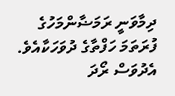ދިމާވަނީ ރަމަޟާންމަހުގެ ފުރަތަމަ ހަފްތާގެ ދުވަހަކާއެވެ. އެދުވަސް ރޯދަ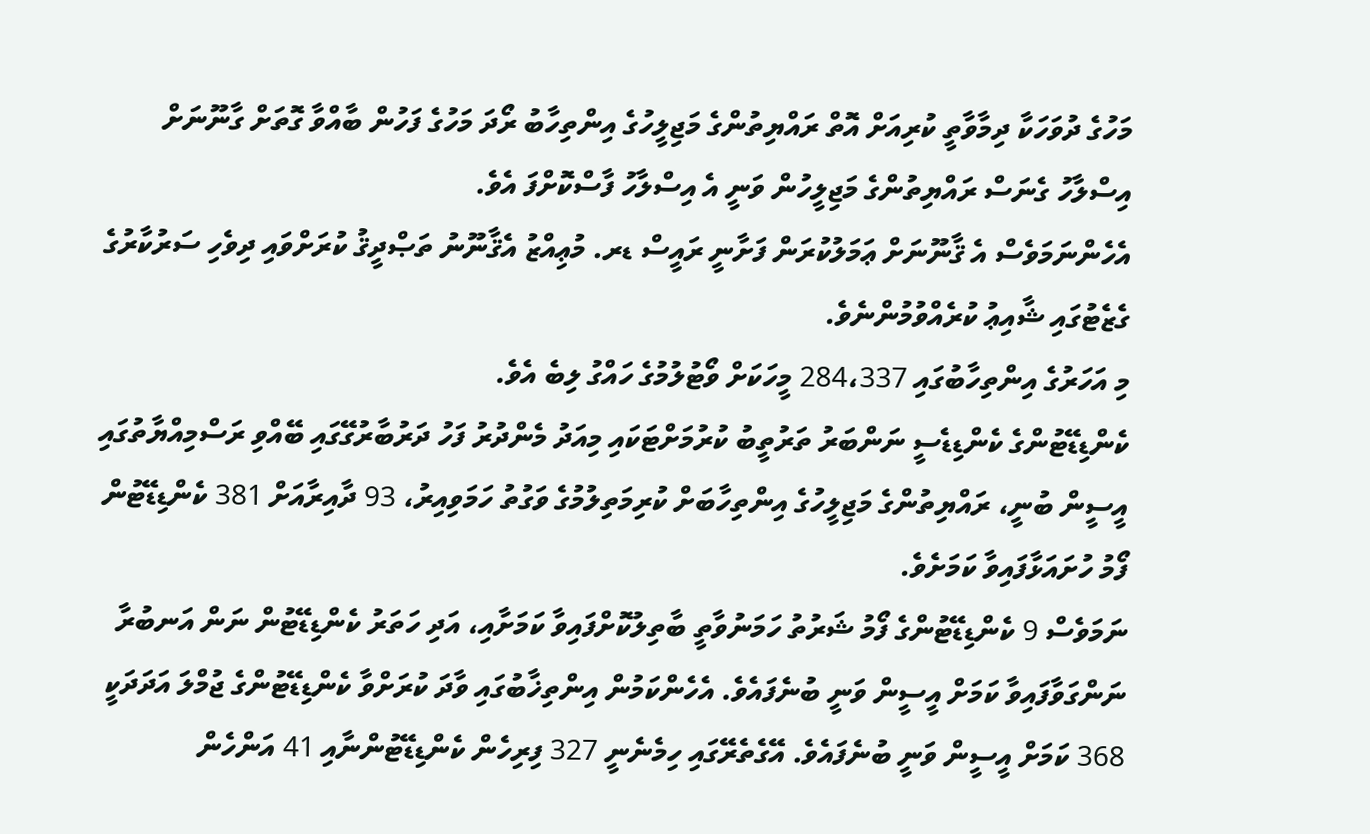މަހުގެ ދުވަހަކާ ދިމާވާތީ ކުރިއަށް އޮތް ރައްޔިތުންގެ މަޖިލީހުގެ އިންތިހާބު ރޯދަ މަހުގެ ފަހުން ބާއްވާ ގޮތަށް ގާނޫނަށް އިސްލާހު ގެނަސް ރައްޔިތުންގެ މަޖިލީހުން ވަނީ އެ އިސްލާހު ފާސްކޮށްފަ އެވެ.
އެހެންނަމަވެސް އެ ޤާނޫނަށް ޢަމަލުކުރަން ފަށާނީ ރައީސް ޑރ. މުޢިއްޒު އެޤާނޫނު ތަޞްދީޤު ކުރަށްވައި ދިވެހި ސަރުކާރުގެ ގެޒެޓުގައި ޝާއިޢު ކުރެއްވުމުންނެވެ.
މި އަހަރުގެ އިންތިހާބުގައި 284،337 މީހަކަށް ވޯޓުލުމުގެ ހައްގު ލިބެ އެވެ.
ކެންޑިޑޭޓުންގެ ކެންޑިޑެސީ ނަންބަރު ތަރުތީބު ކުރުމަށްޓަކައި މިއަދު މެންދުރު ފަހު ދަރުބާރުގޭގައި ބޭއްވި ރަސްމިއްޔާތުގައި އީސީން ބުނީ، ރައްޔިތުންގެ މަޖިލީހުގެ އިންތިހާބަށް ކުރިމަތިލުމުގެ ވަގުތު ހަމަވިއިރު، 93 ދާއިރާއަށް 381 ކެންޑިޑޭޓުން ފޯމު ހުށައަޅާފައިވާ ކަމަށެވެ.
ނަމަވެސް 9 ކެންޑިޑޭޓުންގެ ފޯމު ޝަރުތު ހަމަނުވާތީ ބާތިލުކޮށްފައިވާ ކަމަށާއި، އަދި ހަތަރު ކެންޑިޑޭޓުން ނަން އަނބުރާ ނަންގަވާފައިވާ ކަމަށް އީސީން ވަނީ ބުނެފައެވެ. އެހެންކަމުން އިންތިޚާބުގައި ވާދަ ކުރަށްވާ ކެންޑިޑޭޓުންގެ ޖުމްލަ އަދަދަކީ 368 ކަމަށް އީސީން ވަނީ ބުނެފައެވެ. އޭގެތެރޭގައި ހިމެނެނީ 327 ފިރިހެން ކެންޑިޑޭޓުންނާއި 41 އަންހެން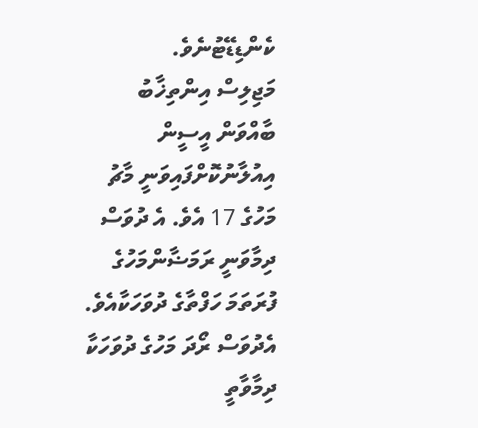ކެންޑިޑޭޓުނެވެ.
މަޖިލިސް އިންތިޚާބު ބާއްވަން އީސީން އިއުލާނުކޮށްފައިވަނީ މާޗު މަހުގެ 17 އެވެ. އެ ދުވަސް ދިމާވަނީ ރަމަޟާންމަހުގެ ފުރަތަމަ ހަފްތާގެ ދުވަހަކާއެވެ. އެދުވަސް ރޯދަ މަހުގެ ދުވަހަކާ ދިމާވާތީ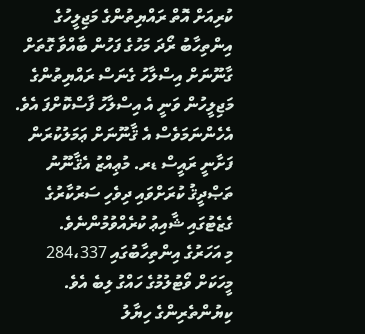ކުރިއަށް އޮތް ރައްޔިތުންގެ މަޖިލީހުގެ އިންތިހާބު ރޯދަ މަހުގެ ފަހުން ބާއްވާ ގޮތަށް ގާނޫނަށް އިސްލާހު ގެނަސް ރައްޔިތުންގެ މަޖިލީހުން ވަނީ އެ އިސްލާހު ފާސްކޮށްފަ އެވެ.
އެހެންނަމަވެސް އެ ޤާނޫނަށް ޢަމަލުކުރަން ފަށާނީ ރައީސް ޑރ. މުޢިއްޒު އެޤާނޫނު ތަޞްދީޤު ކުރަށްވައި ދިވެހި ސަރުކާރުގެ ގެޒެޓުގައި ޝާއިޢު ކުރެއްވުމުންނެވެ.
މި އަހަރުގެ އިންތިހާބުގައި 284،337 މީހަކަށް ވޯޓުލުމުގެ ހައްގު ލިބެ އެވެ.
ކިޔުންތެރިންގެ ހިޔާލު